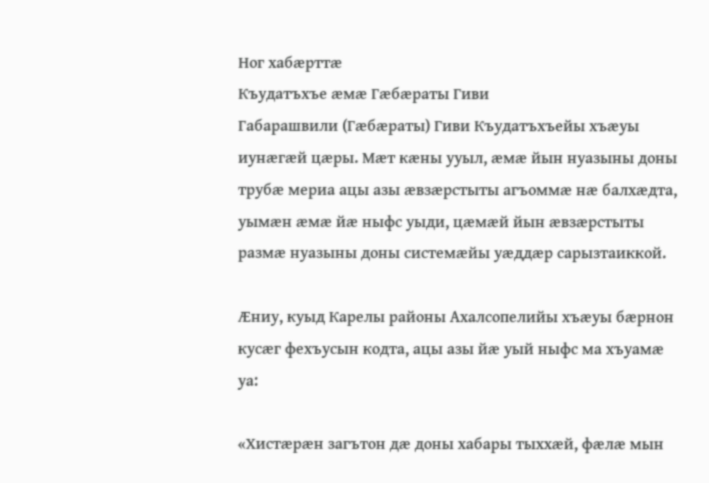Ног хабæрттæ
Къудатъхъе æмæ Гæбæраты Гиви
Габарашвили (Гæбæраты) Гиви Къудатъхъейы хъæуы иунæгæй цæры. Мæт кæны ууыл, æмæ йын нуазыны доны трубæ мериа ацы азы æвзæрстыты агъоммæ нæ балхæдта, уымæн æмæ йæ ныфс уыди, цæмæй йын æвзæрстыты размæ нуазыны доны системæйы уæддæр сарызтаиккой.

Æниу, куыд Карелы районы Ахалсопелийы хъæуы бæрнон кусæг фехъусын кодта, ацы азы йæ уый ныфс ма хъуамæ уа:

«Хистæрæн загътон дæ доны хабары тыххæй, фæлæ мын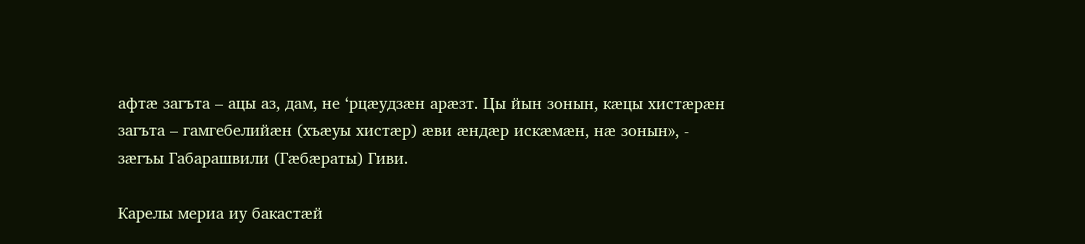афтæ загъта – ацы аз, дам, не ‘рцæудзæн арæзт. Цы йын зонын, кæцы хистæрæн загъта – гамгебелийæн (хъæуы хистæр) æви æндæр искæмæн, нæ зонын», - зæгъы Габарашвили (Гæбæраты) Гиви.

Карелы мериа иу бакастæй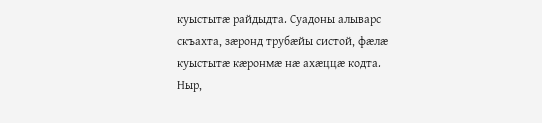куыстытæ райдыдта. Суадоны алыварс скъахта, зæронд трубæйы систой, фæлæ куыстытæ кæронмæ нæ ахæццæ кодта. Ныр,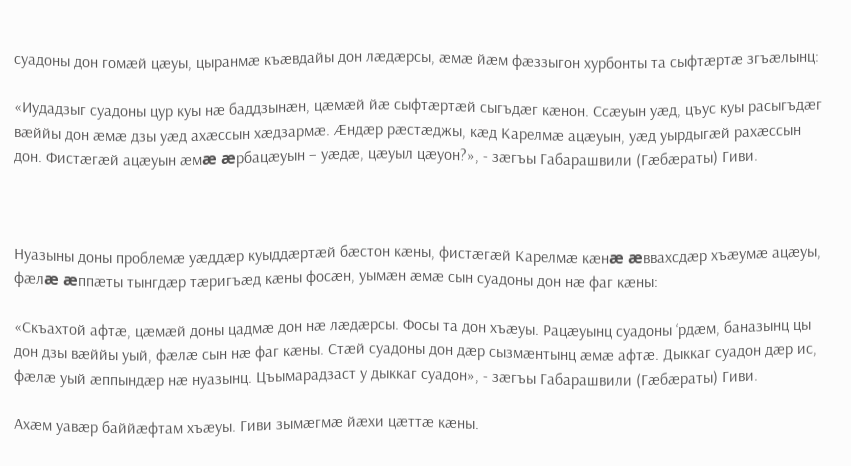суадоны дон гомæй цæуы, цыранмæ къæвдайы дон лæдæрсы, æмæ йæм фæззыгон хурбонты та сыфтæртæ згъæлынц:

«Иудадзыг суадоны цур куы нæ баддзынæн, цæмæй йæ сыфтæртæй сыгъдæг кæнон. Ссæуын уæд, цъус куы расыгъдæг вæййы дон æмæ дзы уæд ахæссын хæдзармæ. Æндæр рæстæджы, кæд Карелмæ ацæуын, уæд уырдыгæй рахæссын дон. Фистæгæй ацæуын æмæ æрбацæуын – уæдæ, цæуыл цæуон?», - зæгъы Габарашвили (Гæбæраты) Гиви.



Нуазыны доны проблемæ уæддæр куыддæртæй бæстон кæны, фистæгæй Карелмæ кæнæ æввахсдæр хъæумæ ацæуы, фæлæ æппæты тынгдæр тæригъæд кæны фосæн, уымæн æмæ сын суадоны дон нæ фаг кæны:

«Скъахтой афтæ, цæмæй доны цадмæ дон нæ лæдæрсы. Фосы та дон хъæуы. Рацæуынц суадоны ‘рдæм, баназынц цы дон дзы вæййы уый, фæлæ сын нæ фаг кæны. Стæй суадоны дон дæр сызмæнтынц æмæ афтæ. Дыккаг суадон дæр ис, фæлæ уый æппындæр нæ нуазынц. Цъымарадзаст у дыккаг суадон», - зæгъы Габарашвили (Гæбæраты) Гиви.

Ахæм уавæр баййæфтам хъæуы. Гиви зымæгмæ йæхи цæттæ кæны.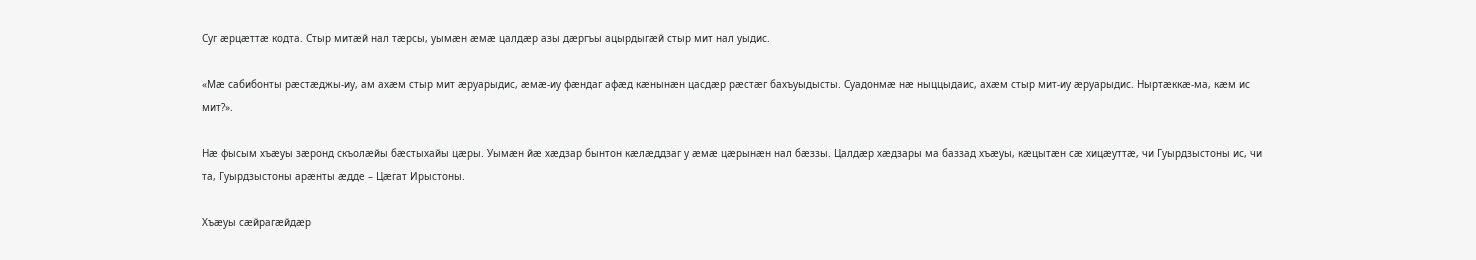Суг æрцæттæ кодта. Стыр митæй нал тæрсы, уымæн æмæ цалдæр азы дæргъы ацырдыгæй стыр мит нал уыдис.

«Мæ сабибонты рæстæджы-иу, ам ахæм стыр мит æруарыдис, æмæ-иу фæндаг афæд кæнынæн цасдæр рæстæг бахъуыдысты. Суадонмæ нæ ныццыдаис, ахæм стыр мит-иу æруарыдис. Ныртæккæ-ма, кæм ис мит?».

Нæ фысым хъæуы зæронд скъолæйы бæстыхайы цæры. Уымæн йæ хæдзар бынтон кæлæддзаг у æмæ цæрынæн нал бæззы. Цалдæр хæдзары ма баззад хъæуы, кæцытæн сæ хицæуттæ, чи Гуырдзыстоны ис, чи та, Гуырдзыстоны арæнты æдде – Цæгат Ирыстоны.

Хъæуы сæйрагæйдæр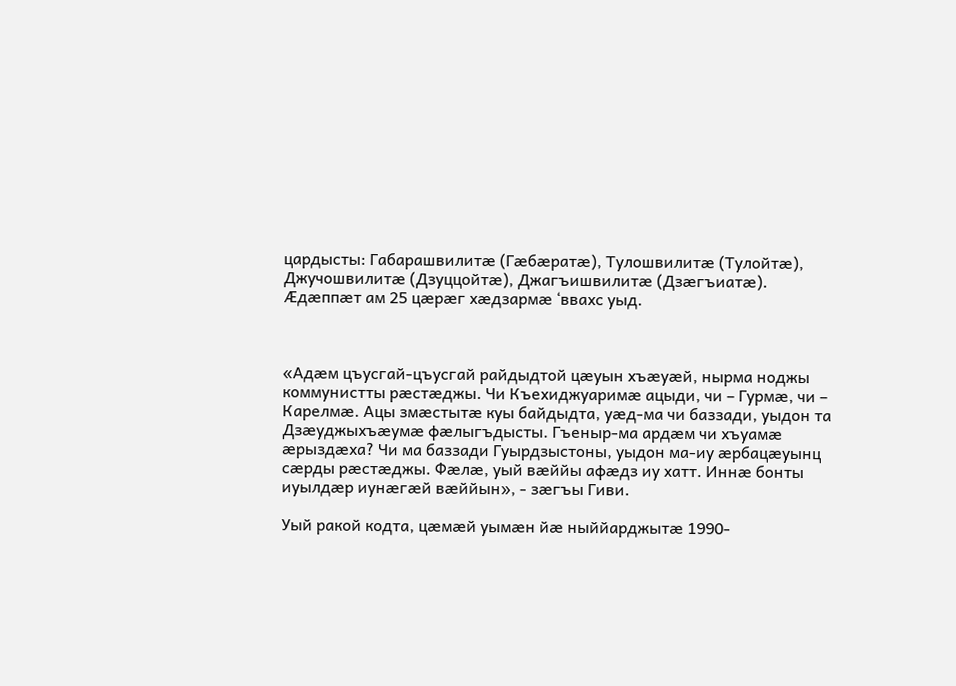цардысты: Габарашвилитæ (Гæбæратæ), Тулошвилитæ (Тулойтæ), Джучошвилитæ (Дзуццойтæ), Джагъишвилитæ (Дзæгъиатæ). Æдæппæт ам 25 цæрæг хæдзармæ ‘ввахс уыд.



«Адæм цъусгай-цъусгай райдыдтой цæуын хъæуæй, нырма ноджы коммунистты рæстæджы. Чи Къехиджуаримæ ацыди, чи – Гурмæ, чи – Карелмæ. Ацы змæстытæ куы байдыдта, уæд-ма чи баззади, уыдон та Дзæуджыхъæумæ фæлыгъдысты. Гъеныр-ма ардæм чи хъуамæ æрыздæха? Чи ма баззади Гуырдзыстоны, уыдон ма-иу æрбацæуынц сæрды рæстæджы. Фæлæ, уый вæййы афæдз иу хатт. Иннæ бонты иуылдæр иунæгæй вæййын», - зæгъы Гиви.

Уый ракой кодта, цæмæй уымæн йæ ныййарджытæ 1990-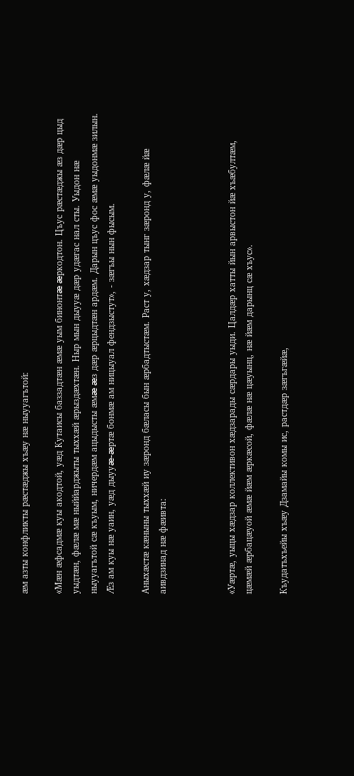æм азты конфликты рæстæджы хъæу нæ ныууагътой:

«Мæн æфсадмæ куы акодтой, уæд Кутаисы баззадтæн æмæ уым бинонтæ æркодтон. Цъус рæстæджы æз дæр цыд уыдтæн, фæлæ мæ ныййарджыты тыххæй æрыздæхтæн. Ныр мын дыууæ дæр удæгас нал сты. Уыдон нæ ныууагътой сæ къуым, ничердæм ацыдысты æмæ æз дæр æрцыдтæн ардæм. Дарын цъус фос æмæ уыдонмæ зилын. Æз ам куы нæ уаин, уæд дыууæ-æртæ бонмæ ам ницыуал фендзыстут», - зæгъы нын фысым.

Аныхæстæ кæныны тыххæй иу зæронд бæласы бын æрбадтыстæм. Раст у, хæдзар тынг зæронд у, фæлæ йæ аивдзинад нæ фæивта:



«Уæртæ, уыцы хæдзар коллективон хæдзарады сæрдары уыди. Цалдæр хатты йын арвыстон йæ хъæбултæм, цæмæй æрбацæуой æмæ йæм æркæсой, фæлæ нæ цæуынц, нæ йæм дарынц сæ хъус».

Къудатъхъейы хъæу Дзамайы комы ис, растдæр зæгъгæйæ,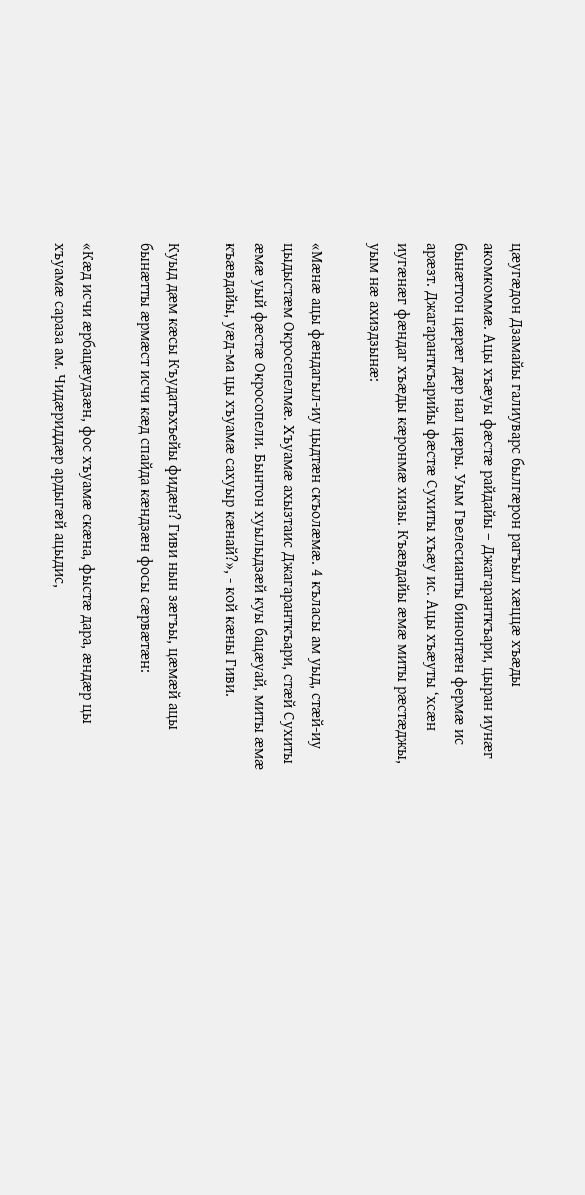цæугæдон Дзамайы галиуварс былгæрон рагъыл хæццæ хъæды акомкоммæ. Ацы хъæуы фæстæ райдайы – Джагаранткъари, цыран иунæг бынæттон цæрæг дæр нал цæры. Уым Гвелесианты бинонтæн фермæ ис арæзт. Джагаранткъарийы фæстæ Сухиты хъæу ис. Ацы хъæуты ‘хсæн иугæнæг фæндаг хъæды кæронмæ хизы. Къæвдайы æмæ миты рæстæджы, уым нæ ахиздзынæ:

«Мæнæ ацы фæндагыл-иу цыдтæн скъолæмæ. 4 къласы ам уыд, стæй-иу цыдыстæм Окросепелмæ. Хъуамæ ахызтаис Джагаранткъари, стæй Сухиты æмæ уый фæстæ Окросопели. Бынтон хуылыдзæй куы бацæуай, миты æмæ къæвдайы, уæд-ма цы хъуамæ сахуыр кæнай?», - кой кæны Гиви.

Куыд дæм кæсы Къудатъхъейы фидæн? Гиви нын зæгъы, цæмæй ацы бынæтты æрмæст исчи кæд спайда кæндзæн фосы сæрвæтæн:

«Кæд исчи æрбацæудзæн, фос хъуамæ скæна, фыстæ дара, æндæр цы хъуамæ сараза ам. Чидæриддæр ардыгæй ацыдис,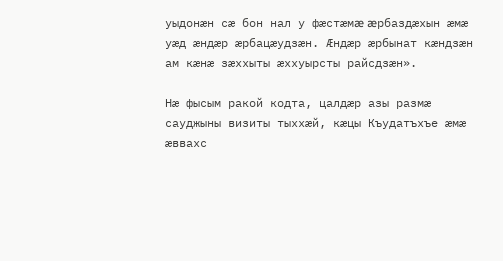уыдонæн сæ бон нал у фæстæмæ æрбаздæхын æмæ уæд æндæр æрбацæудзæн. Æндæр æрбынат кæндзæн ам кæнæ зæххыты æххуырсты райсдзæн».

Нæ фысым ракой кодта, цалдæр азы размæ сауджыны визиты тыххæй, кæцы Къудатъхъе æмæ æввахс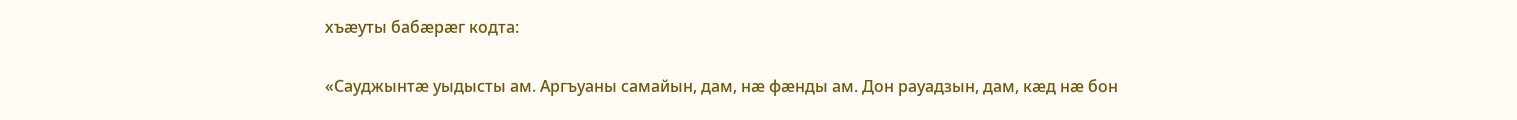хъæуты бабæрæг кодта:

«Сауджынтæ уыдысты ам. Аргъуаны самайын, дам, нæ фæнды ам. Дон рауадзын, дам, кæд нæ бон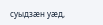суыдзæн уæд,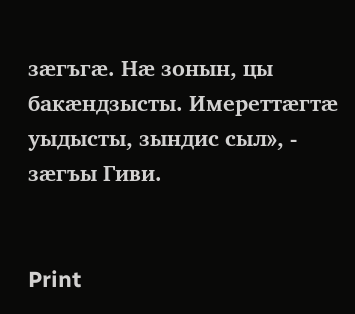зæгъгæ. Нæ зонын, цы бакæндзысты. Имереттæгтæ уыдысты, зындис сыл», - зæгъы Гиви.


Print